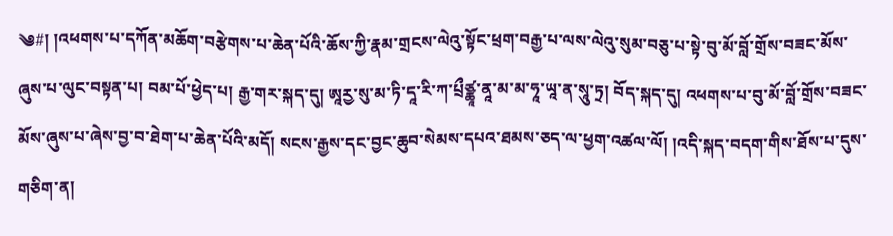༄#། །འཕགས་པ་དཀོན་མཆོག་བརྩེགས་པ་ཆེན་པོའི་ཆོས་ཀྱི་རྣམ་གྲངས་ལེའུ་སྟོང་ཕྲག་བརྒྱ་པ་ལས་ལེའུ་སུམ་བཅུ་པ་སྟེ་བུ་མོ་བློ་གྲོས་བཟང་མོས་ཞུས་པ་ལུང་བསྟན་པ། བམ་པོ་ཕྱེད་པ། རྒྱ་གར་སྐད་དུ། ཨཱརྱ་སུ་མ་ཏི་དཱ་རི་ཀ་པྲྀཙྪཱ་ནཱ་མ་མ་ཧཱ་ཡཱ་ན་སཱུ་ཏྲ། བོད་སྐད་དུ། འཕགས་པ་བུ་མོ་བློ་གྲོས་བཟང་མོས་ཞུས་པ་ཞེས་བྱ་བ་ཐེག་པ་ཆེན་པོའི་མདོ། སངས་རྒྱས་དང་བྱང་ཆུབ་སེམས་དཔའ་ཐམས་ཅད་ལ་ཕྱག་འཚལ་ལོ། །འདི་སྐད་བདག་གིས་ཐོས་པ་དུས་གཅིག་ན།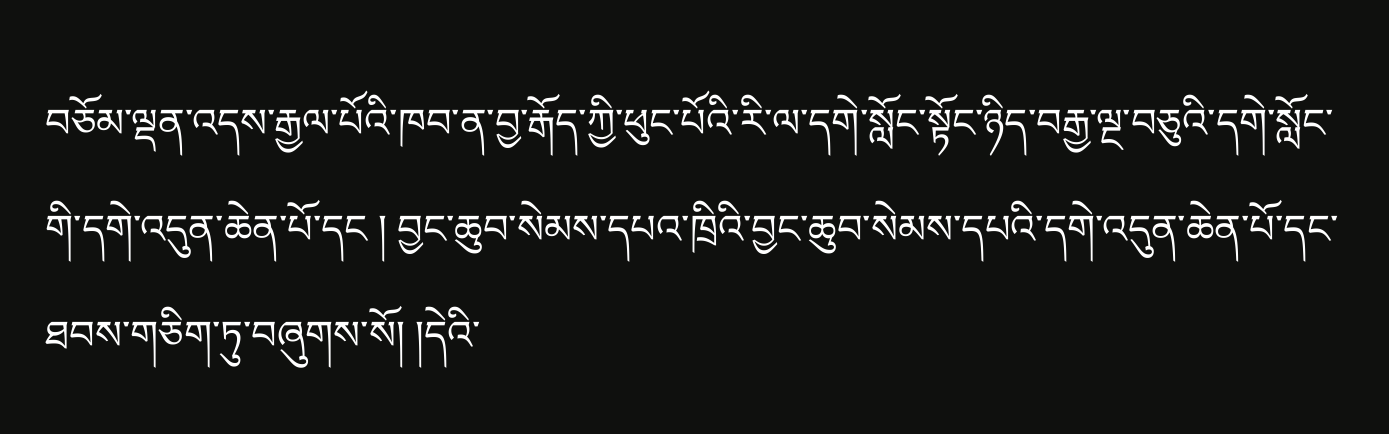བཅོམ་ལྡན་འདས་རྒྱལ་པོའི་ཁབ་ན་བྱ་རྒོད་ཀྱི་ཕུང་པོའི་རི་ལ་དགེ་སློང་སྟོང་ཉིད་བརྒྱ་ལྔ་བཅུའི་དགེ་སློང་གི་དགེ་འདུན་ཆེན་པོ་དང ། བྱང་ཆུབ་སེམས་དཔའ་ཁྲིའི་བྱང་ཆུབ་སེམས་དཔའི་དགེ་འདུན་ཆེན་པོ་དང་ཐབས་གཅིག་ཏུ་བཞུགས་སོ། །དེའི་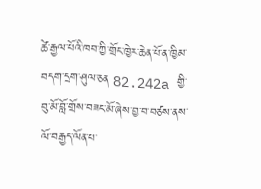ཚེ་རྒྱལ་པོའི་ཁབ་ཀྱི་གྲོང་ཁྱེར་ཆེན་པོ་ན་ཁྱིམ་བདག་དྲག་ཤུལ་ཅན 82.242a གྱི་བུ་མོ་བློ་གྲོས་བཟང་མོ་ཞེས་བྱ་བ་བཙས་ནས་ལོ་བརྒྱད་ལོན་པ་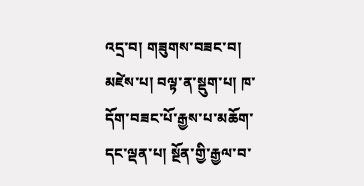འདྲ་བ། གཟུགས་བཟང་བ། མཛེས་པ། བལྟ་ན་སྡུག་པ། ཁ་དོག་བཟང་པོ་རྒྱས་པ་མཆོག་དང་ལྡན་པ། སྔོན་གྱི་རྒྱལ་བ་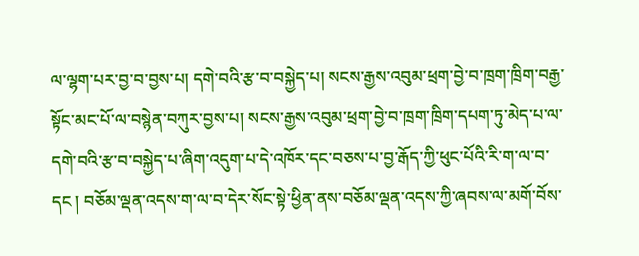ལ་ལྷག་པར་བྱ་བ་བྱས་པ། དགེ་བའི་རྩ་བ་བསྐྱེད་པ། སངས་རྒྱས་འབུམ་ཕྲག་བྱེ་བ་ཁྲག་ཁྲིག་བརྒྱ་སྟོང་མང་པོ་ལ་བསྙེན་བཀུར་བྱས་པ། སངས་རྒྱས་འབུམ་ཕྲག་བྱེ་བ་ཁྲག་ཁྲིག་དཔག་ཏུ་མེད་པ་ལ་དགེ་བའི་རྩ་བ་བསྐྱེད་པ་ཞིག་འདུག་པ་དེ་འཁོར་དང་བཅས་པ་བྱ་རྒོད་ཀྱི་ཕུང་པོའི་རི་ག་ལ་བ་དང ། བཅོམ་ལྡན་འདས་ག་ལ་བ་དེར་སོང་སྟེ་ཕྱིན་ནས་བཅོམ་ལྡན་འདས་ཀྱི་ཞབས་ལ་མགོ་བོས་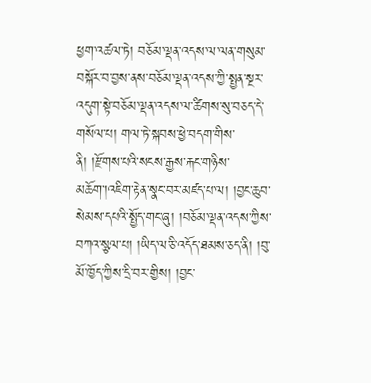ཕྱག་འཚལ་ཏེ། བཅོམ་ལྡན་འདས་ལ་ལན་གསུམ་བསྐོར་བ་བྱས་ནས་བཅོམ་ལྡན་འདས་ཀྱི་སྤྱན་སྔར་འདུག་སྟེ་བཅོམ་ལྡན་འདས་ལ་ཚིགས་སུ་བཅད་དེ་གསོལ་པ། གལ་ཏེ་སྐབས་ཕྱེ་བདག་གིས་ནི། །རྫོགས་པའི་སངས་རྒྱས་རྐང་གཉིས་མཆོག་།འཇིག་རྟེན་སྣང་བར་མཛད་པ་ལ། །བྱང་ཆུབ་སེམས་དཔའི་སྤྱོད་གང་ཞུ། །བཅོམ་ལྡན་འདས་ཀྱིས་བཀའ་སྩལ་པ། །ཡིད་ལ་ཅི་འདོད་ཐམས་ཅད་ནི། །བུ་མོ་ཁྱོད་ཀྱིས་དྲི་བར་གྱིས། །བྱང་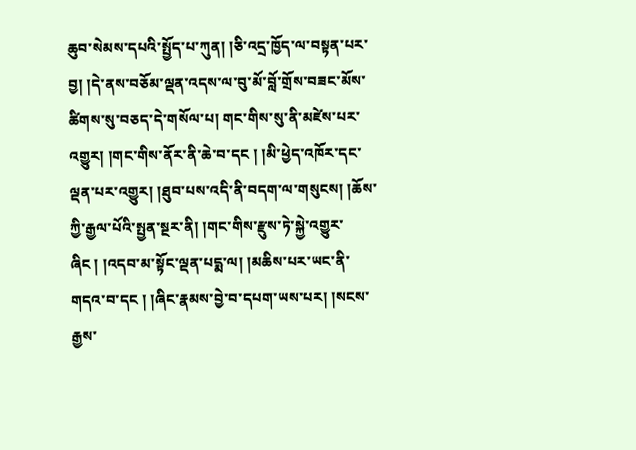ཆུབ་སེམས་དཔའི་སྤྱོད་པ་ཀུན། །ཅི་འདྲ་ཁྱོད་ལ་བསྟན་པར་བྱ། །དེ་ནས་བཅོམ་ལྡན་འདས་ལ་བུ་མོ་བློ་གྲོས་བཟང་མོས་ཚིགས་སུ་བཅད་དེ་གསོལ་པ། གང་གིས་སུ་ནི་མཛེས་པར་འགྱུར། །གང་གིས་ནོར་ནི་ཆེ་བ་དང ། །མི་ཕྱེད་འཁོར་དང་ལྡན་པར་འགྱུར། །ཐུབ་པས་འདི་ནི་བདག་ལ་གསུངས། །ཆོས་ཀྱི་རྒྱལ་པོའི་སྤྱན་སྔར་ནི། །གང་གིས་རྫུས་ཏེ་སྐྱེ་འགྱུར་ཞིང ། །འདབ་མ་སྟོང་ལྡན་པདྨ་ལ། །མཆིས་པར་ཡང་ནི་གདའ་བ་དང ། །ཞིང་རྣམས་བྱེ་བ་དཔག་ཡས་པར། །སངས་རྒྱས་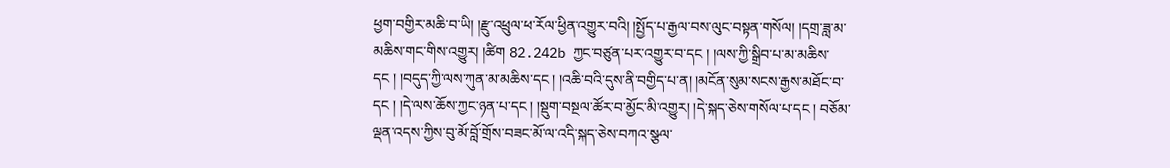ཕྱག་བགྱིར་མཆི་བ་ཡི། །རྫུ་འཕྲུལ་ཕ་རོལ་ཕྱིན་འགྱུར་བའི། །སྤྱོད་པ་རྒྱལ་བས་ལུང་བསྟན་གསོལ། །དགྲ་ཟླ་མ་མཆིས་གང་གིས་འགྱུར། །ཚིག 82.242b ཀྱང་བཙུན་པར་འགྱུར་བ་དང ། །ལས་ཀྱི་སྒྲིབ་པ་མ་མཆིས་དང ། །བདུད་ཀྱི་ལས་ཀུན་མ་མཆིས་དང ། །འཆི་བའི་དུས་ནི་བགྱིད་པ་ན། །མངོན་སུམ་སངས་རྒྱས་མཐོང་བ་དང ། །དེ་ལས་ཆོས་ཀྱང་ཉན་པ་དང ། །སྡུག་བསྔལ་ཚོར་བ་མྱོང་མི་འགྱུར། །དེ་སྐད་ཅེས་གསོལ་པ་དང ། བཅོམ་ལྡན་འདས་ཀྱིས་བུ་མོ་བློ་གྲོས་བཟང་མོ་ལ་འདི་སྐད་ཅེས་བཀའ་སྩལ་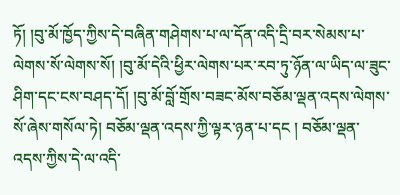ཏོ། །བུ་མོ་ཁྱོད་ཀྱིས་དེ་བཞིན་གཤེགས་པ་ལ་དོན་འདི་དྲི་བར་སེམས་པ་ལེགས་སོ་ལེགས་སོ། །བུ་མོ་དེའི་ཕྱིར་ལེགས་པར་རབ་ཏུ་ཉོན་ལ་ཡིད་ལ་ཟུང་ཤིག་དང་ངས་བཤད་དོ། །བུ་མོ་བློ་གྲོས་བཟང་མོས་བཅོམ་ལྡན་འདས་ལེགས་སོ་ཞེས་གསོལ་ཏེ། བཅོམ་ལྡན་འདས་ཀྱི་ལྟར་ཉན་པ་དང ། བཅོམ་ལྡན་འདས་ཀྱིས་དེ་ལ་འདི་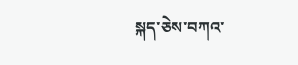སྐད་ཅེས་བཀའ་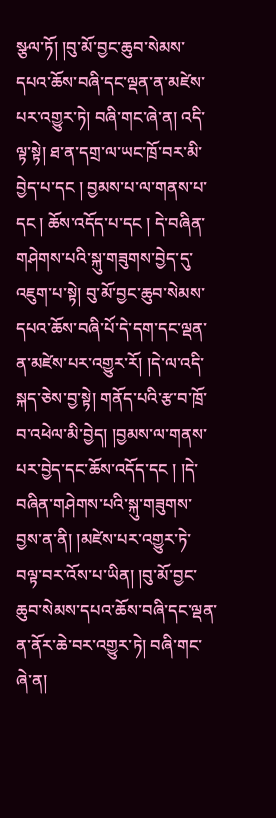སྩལ་ཏོ། །བུ་མོ་བྱང་ཆུབ་སེམས་དཔའ་ཆོས་བཞི་དང་ལྡན་ན་མཛེས་པར་འགྱུར་ཏེ། བཞི་གང་ཞེ་ན། འདི་ལྟ་སྟེ། ཐ་ན་དགྲ་ལ་ཡང་ཁྲོ་བར་མི་བྱེད་པ་དང ། བྱམས་པ་ལ་གནས་པ་དང ། ཆོས་འདོད་པ་དང ། དེ་བཞིན་གཤེགས་པའི་སྐུ་གཟུགས་བྱེད་དུ་འཇུག་པ་སྟེ། བུ་མོ་བྱང་ཆུབ་སེམས་དཔའ་ཆོས་བཞི་པོ་དེ་དག་དང་ལྡན་ན་མཛེས་པར་འགྱུར་རོ། །དེ་ལ་འདི་སྐད་ཅེས་བྱ་སྟེ། གནོད་པའི་རྩ་བ་ཁྲོ་བ་འཕེལ་མི་བྱེད། །བྱམས་ལ་གནས་པར་བྱེད་དང་ཆོས་འདོད་དང ། །དེ་བཞིན་གཤེགས་པའི་སྐུ་གཟུགས་བྱས་ན་ནི། །མཛེས་པར་འགྱུར་ཏེ་བལྟ་བར་འོས་པ་ཡིན། །བུ་མོ་བྱང་ཆུབ་སེམས་དཔའ་ཆོས་བཞི་དང་ལྡན་ན་ནོར་ཆེ་བར་འགྱུར་ཏེ། བཞི་གང་ཞེ་ན།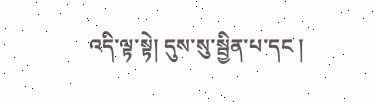འདི་ལྟ་སྟེ། དུས་སུ་སྦྱིན་པ་དང །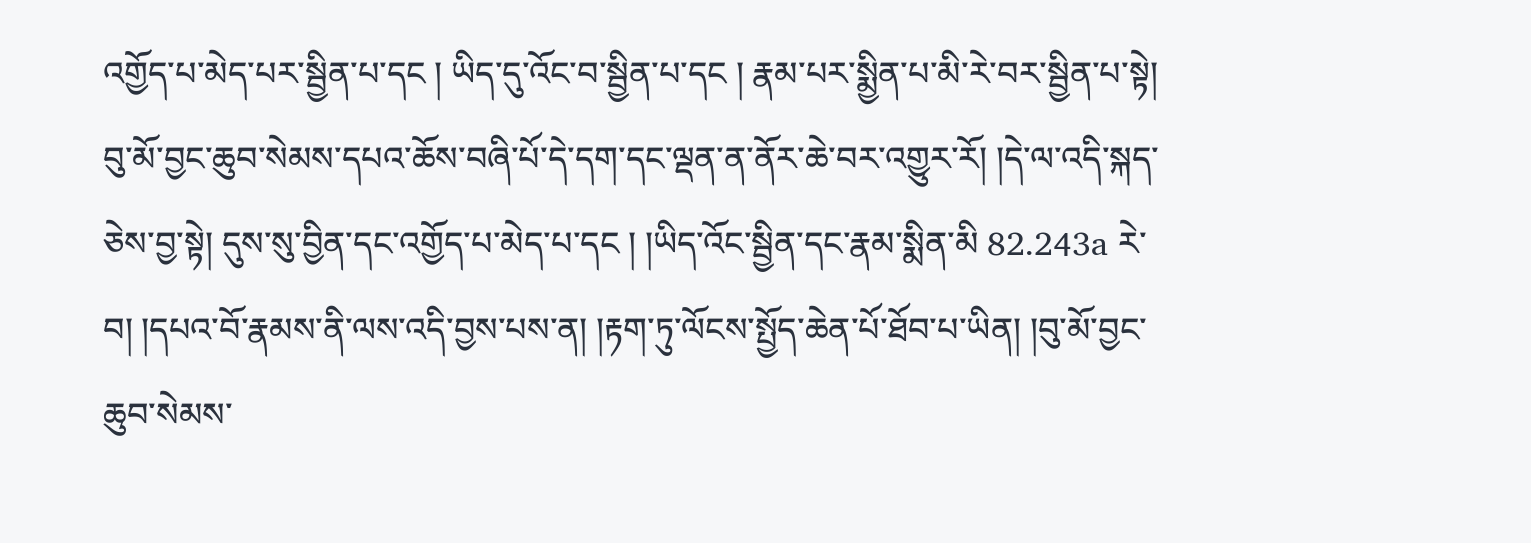འགྱོད་པ་མེད་པར་སྦྱིན་པ་དང ། ཡིད་དུ་འོང་བ་སྦྱིན་པ་དང ། རྣམ་པར་སྨྱིན་པ་མི་རེ་བར་སྦྱིན་པ་སྟེ། བུ་མོ་བྱང་ཆུབ་སེམས་དཔའ་ཆོས་བཞི་པོ་དེ་དག་དང་ལྡན་ན་ནོར་ཆེ་བར་འགྱུར་རོ། །དེ་ལ་འདི་སྐད་ཅེས་བྱ་སྟེ། དུས་སུ་བྱིན་དང་འགྱོད་པ་མེད་པ་དང ། །ཡིད་འོང་སྦྱིན་དང་རྣམ་སྨིན་མི 82.243a རེ་བ། །དཔའ་བོ་རྣམས་ནི་ལས་འདི་བྱས་པས་ན། །རྟག་ཏུ་ལོངས་སྤྱོད་ཆེན་པོ་ཐོབ་པ་ཡིན། །བུ་མོ་བྱང་ཆུབ་སེམས་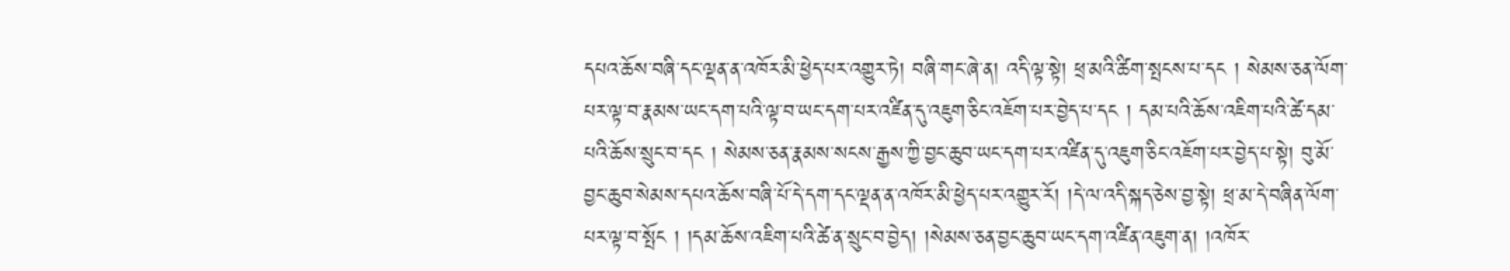དཔའ་ཆོས་བཞི་དང་ལྡན་ན་འཁོར་མི་ཕྱེད་པར་འགྱུར་ཏེ། བཞི་གང་ཞེ་ན། འདི་ལྟ་སྟེ། ཕྲ་མའི་ཚིག་སྤངས་པ་དང ། སེམས་ཅན་ལོག་པར་ལྟ་བ་རྣམས་ཡང་དག་པའི་ལྟ་བ་ཡང་དག་པར་འཛིན་དུ་འཇུག་ཅིང་འཇོག་པར་བྱེད་པ་དང ། དམ་པའི་ཆོས་འཇིག་པའི་ཚེ་དམ་པའི་ཆོས་སྲུང་བ་དང ། སེམས་ཅན་རྣམས་སངས་རྒྱས་ཀྱི་བྱང་ཆུབ་ཡང་དག་པར་འཛིན་དུ་འཇུག་ཅིང་འཇོག་པར་བྱེད་པ་སྟེ། བུ་མོ་བྱང་ཆུབ་སེམས་དཔའ་ཆོས་བཞི་པོ་དེ་དག་དང་ལྡན་ན་འཁོར་མི་ཕྱེད་པར་འགྱུར་རོ། །དེ་ལ་འདི་སྐད་ཅེས་བྱ་སྟེ། ཕྲ་མ་དེ་བཞིན་ལོག་པར་ལྟ་བ་སྤོང ། །དམ་ཆོས་འཇིག་པའི་ཚེ་ན་སྲུང་བ་བྱེད། །སེམས་ཅན་བྱང་ཆུབ་ཡང་དག་འཛིན་འཇུག་ན། །འཁོར་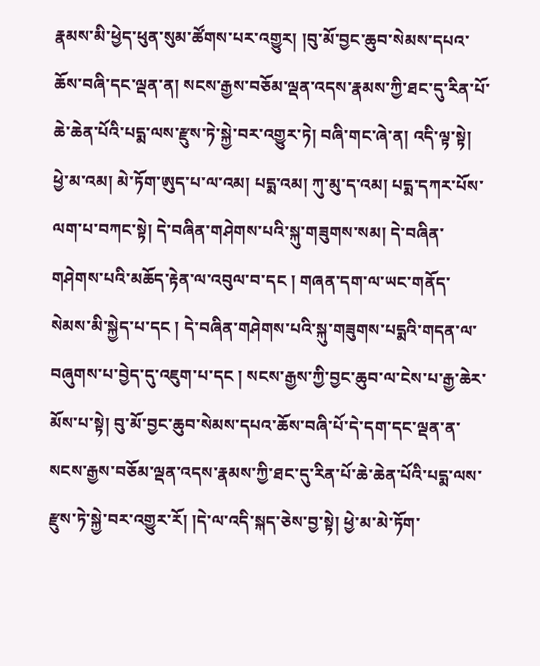རྣམས་མི་ཕྱེད་ཕུན་སུམ་ཚོགས་པར་འགྱུར། །བུ་མོ་བྱང་ཆུབ་སེམས་དཔའ་ཆོས་བཞི་དང་ལྡན་ན། སངས་རྒྱས་བཅོམ་ལྡན་འདས་རྣམས་ཀྱི་ཐང་དུ་རིན་པོ་ཆེ་ཆེན་པོའི་པདྨ་ལས་རྫུས་ཏེ་སྐྱེ་བར་འགྱུར་ཏེ། བཞི་གང་ཞེ་ན། འདི་ལྟ་སྟེ། ཕྱེ་མ་འམ། མེ་ཏོག་ཨུད་པ་ལ་འམ། པདྨ་འམ། ཀུ་མུ་ད་འམ། པདྨ་དཀར་པོས་ལག་པ་བཀང་སྟེ། དེ་བཞིན་གཤེགས་པའི་སྐུ་གཟུགས་སམ། དེ་བཞིན་གཤེགས་པའི་མཆོད་རྟེན་ལ་འབུལ་བ་དང ། གཞན་དག་ལ་ཡང་གནོད་སེམས་མི་སྐྱེད་པ་དང ། དེ་བཞིན་གཤེགས་པའི་སྐུ་གཟུགས་པདྨའི་གདན་ལ་བཞུགས་པ་བྱེད་དུ་འཇུག་པ་དང ། སངས་རྒྱས་ཀྱི་བྱང་ཆུབ་ལ་ངེས་པ་རྒྱ་ཆེར་མོས་པ་སྟེ། བུ་མོ་བྱང་ཆུབ་སེམས་དཔའ་ཆོས་བཞི་པོ་དེ་དག་དང་ལྡན་ན་སངས་རྒྱས་བཅོམ་ལྡན་འདས་རྣམས་ཀྱི་ཐང་དུ་རིན་པོ་ཆེ་ཆེན་པོའི་པདྨ་ལས་རྫུས་ཏེ་སྐྱེ་བར་འགྱུར་རོ། །དེ་ལ་འདི་སྐད་ཅེས་བྱ་སྟེ། ཕྱེ་མ་མེ་ཏོག་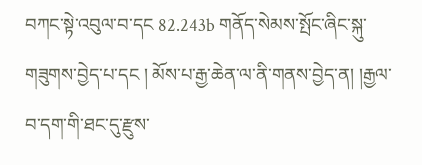བཀང་སྟེ་འབུལ་བ་དང 82.243b གནོད་སེམས་སྤོང་ཞིང་སྐུ་གཟུགས་བྱེད་པ་དང ། མོས་པ་རྒྱ་ཆེན་ལ་ནི་གནས་བྱེད་ན། །རྒྱལ་བ་དག་གི་ཐང་དུ་རྫུས་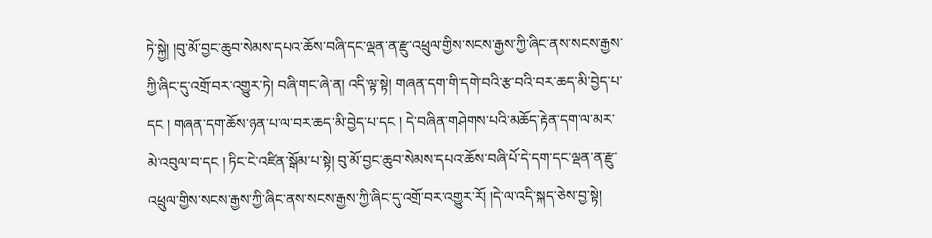ཏེ་སྐྱེ། །བུ་མོ་བྱང་ཆུབ་སེམས་དཔའ་ཆོས་བཞི་དང་ལྡན་ན་རྫུ་འཕྲུལ་གྱིས་སངས་རྒྱས་ཀྱི་ཞིང་ནས་སངས་རྒྱས་ཀྱི་ཞིང་དུ་འགྲོ་བར་འགྱུར་ཏེ། བཞི་གང་ཞེ་ན། འདི་ལྟ་སྟེ། གཞན་དག་གི་དགེ་བའི་རྩ་བའི་བར་ཆད་མི་བྱེད་པ་དང ། གཞན་དག་ཆོས་ཉན་པ་ལ་བར་ཆད་མི་བྱེད་པ་དང ། དེ་བཞིན་གཤེགས་པའི་མཆོད་རྟེན་དག་ལ་མར་མེ་འབུལ་བ་དང ། ཏིང་ངེ་འཛིན་སྒོམ་པ་སྟེ། བུ་མོ་བྱང་ཆུབ་སེམས་དཔའ་ཆོས་བཞི་པོ་དེ་དག་དང་ལྡན་ན་རྫུ་འཕྲུལ་གྱིས་སངས་རྒྱས་ཀྱི་ཞིང་ནས་སངས་རྒྱས་ཀྱི་ཞིང་དུ་འགྲོ་བར་འགྱུར་རོ། །དེ་ལ་འདི་སྐད་ཅེས་བྱ་སྟེ།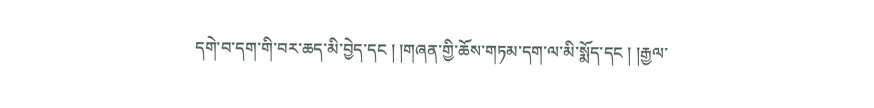དགེ་བ་དག་གི་བར་ཆད་མི་བྱེད་དང ། །གཞན་གྱི་ཆོས་གཏམ་དག་ལ་མི་སྨོད་དང ། །རྒྱལ་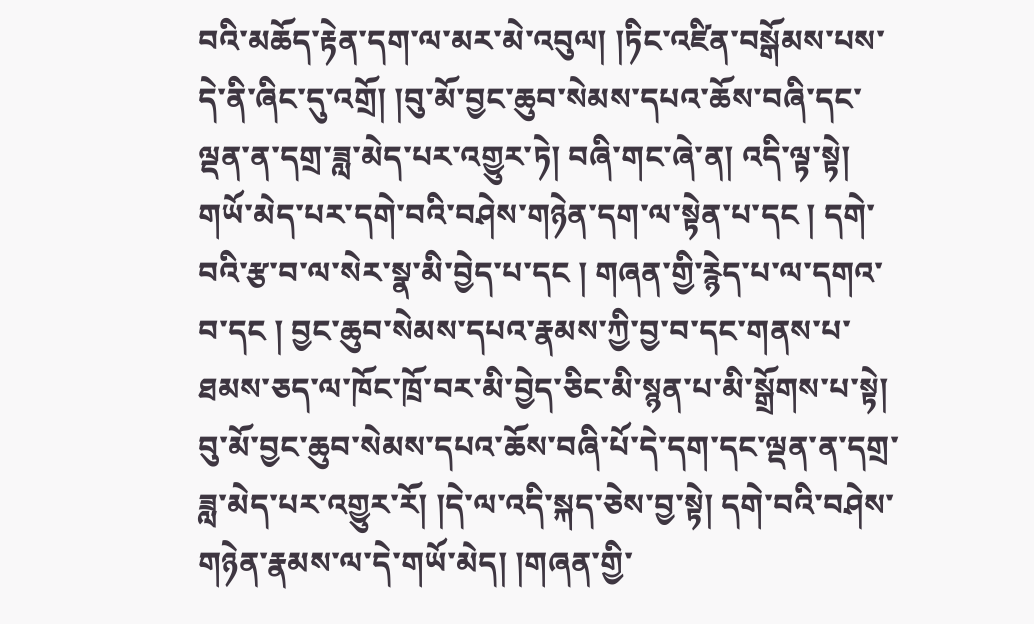བའི་མཆོད་རྟེན་དག་ལ་མར་མེ་འབུལ། །ཏིང་འཛིན་བསྒོམས་པས་དེ་ནི་ཞིང་དུ་འགྲོ། །བུ་མོ་བྱང་ཆུབ་སེམས་དཔའ་ཆོས་བཞི་དང་ལྡན་ན་དགྲ་ཟླ་མེད་པར་འགྱུར་ཏེ། བཞི་གང་ཞེ་ན། འདི་ལྟ་སྟེ། གཡོ་མེད་པར་དགེ་བའི་བཤེས་གཉེན་དག་ལ་སྟེན་པ་དང ། དགེ་བའི་རྩ་བ་ལ་སེར་སྣ་མི་བྱེད་པ་དང ། གཞན་གྱི་རྙེད་པ་ལ་དགའ་བ་དང ། བྱང་ཆུབ་སེམས་དཔའ་རྣམས་ཀྱི་བྱ་བ་དང་གནས་པ་ཐམས་ཅད་ལ་ཁོང་ཁྲོ་བར་མི་བྱེད་ཅིང་མི་སྙན་པ་མི་སྒྲོགས་པ་སྟེ། བུ་མོ་བྱང་ཆུབ་སེམས་དཔའ་ཆོས་བཞི་པོ་དེ་དག་དང་ལྡན་ན་དགྲ་ཟླ་མེད་པར་འགྱུར་རོ། །དེ་ལ་འདི་སྐད་ཅེས་བྱ་སྟེ། དགེ་བའི་བཤེས་གཉེན་རྣམས་ལ་དེ་གཡོ་མེད། །གཞན་གྱི་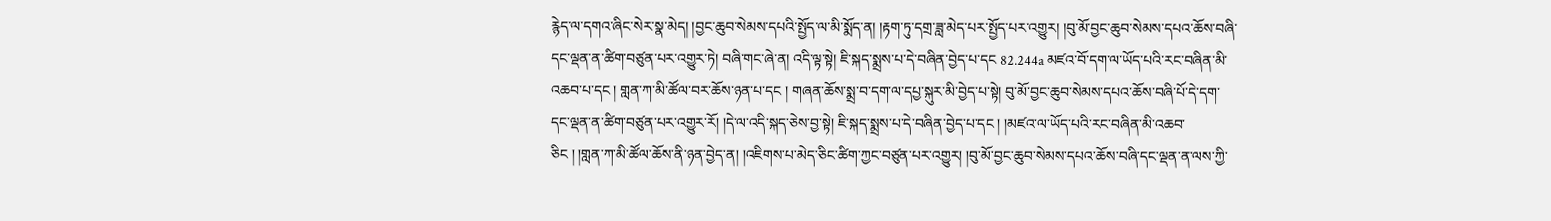རྙེད་ལ་དགའ་ཞིང་སེར་སྣ་མེད། །བྱང་ཆུབ་སེམས་དཔའི་སྤྱོད་ལ་མི་སྨོད་ན། །རྟག་ཏུ་དགྲ་ཟླ་མེད་པར་སྤྱོད་པར་འགྱུར། །བུ་མོ་བྱང་ཆུབ་སེམས་དཔའ་ཆོས་བཞི་དང་ལྡན་ན་ཚིག་བཙུན་པར་འགྱུར་ཏེ། བཞི་གང་ཞེ་ན། འདི་ལྟ་སྟེ། ཇི་སྐད་སྨྲས་པ་དེ་བཞིན་བྱེད་པ་དང 82.244a མཛའ་བོ་དག་ལ་ཡོད་པའི་རང་བཞིན་མི་འཆབ་པ་དང ། གླན་ཀ་མི་ཚོལ་བར་ཆོས་ཉན་པ་དང ། གཞན་ཆོས་སྨྲ་བ་དག་ལ་དཔྱ་སྐུར་མི་བྱེད་པ་སྟེ། བུ་མོ་བྱང་ཆུབ་སེམས་དཔའ་ཆོས་བཞི་པོ་དེ་དག་དང་ལྡན་ན་ཚིག་བཙུན་པར་འགྱུར་རོ། །དེ་ལ་འདི་སྐད་ཅེས་བྱ་སྟེ། ཇི་སྐད་སྨྲས་པ་དེ་བཞིན་བྱེད་པ་དང ། །མཛའ་ལ་ཡོད་པའི་རང་བཞིན་མི་འཆབ་ཅིང ། །གླན་ཀ་མི་ཚོལ་ཆོས་ནི་ཉན་བྱེད་ན། །འཇིགས་པ་མེད་ཅིང་ཚིག་ཀྱང་བཙུན་པར་འགྱུར། །བུ་མོ་བྱང་ཆུབ་སེམས་དཔའ་ཆོས་བཞི་དང་ལྡན་ན་ལས་ཀྱི་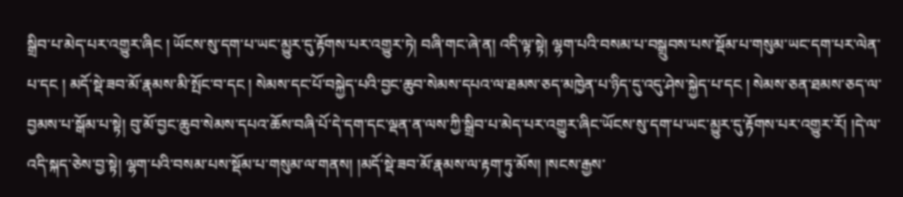སྒྲིབ་པ་མེད་པར་འགྱུར་ཞིང ། ཡོངས་སུ་དག་པ་ཡང་མྱུར་དུ་རྟོགས་པར་འགྱུར་ཏེ། བཞི་གང་ཞེ་ན། འདི་ལྟ་སྟེ། ལྷག་པའི་བསམ་པ་བསྒྲུབས་པས་སྡོམ་པ་གསུམ་ཡང་དག་པར་ལེན་པ་དང ། མདོ་སྡེ་ཟབ་མོ་རྣམས་མི་སྤོང་བ་དང ། སེམས་དང་པོ་བསྐྱེད་པའི་བྱང་ཆུབ་སེམས་དཔའ་ལ་ཐམས་ཅད་མཁྱེན་པ་ཉིད་དུ་འདུ་ཤེས་སྐྱེད་པ་དང ། སེམས་ཅན་ཐམས་ཅད་ལ་བྱམས་པ་སྒོམ་པ་སྟེ། བུ་མོ་བྱང་ཆུབ་སེམས་དཔའ་ཆོས་བཞི་པོ་དེ་དག་དང་ལྡན་ན་ལས་ཀྱི་སྒྲིབ་པ་མེད་པར་འགྱུར་ཞིང་ཡོངས་སུ་དག་པ་ཡང་མྱུར་དུ་རྟོགས་པར་འགྱུར་རོ། །དེ་ལ་འདི་སྐད་ཅེས་བྱ་སྟེ། ལྷག་པའི་བསམ་པས་སྡོམ་པ་གསུམ་ལ་གནས། །མདོ་སྡེ་ཟབ་མོ་རྣམས་ལ་རྟག་ཏུ་མོས། །སངས་རྒྱས་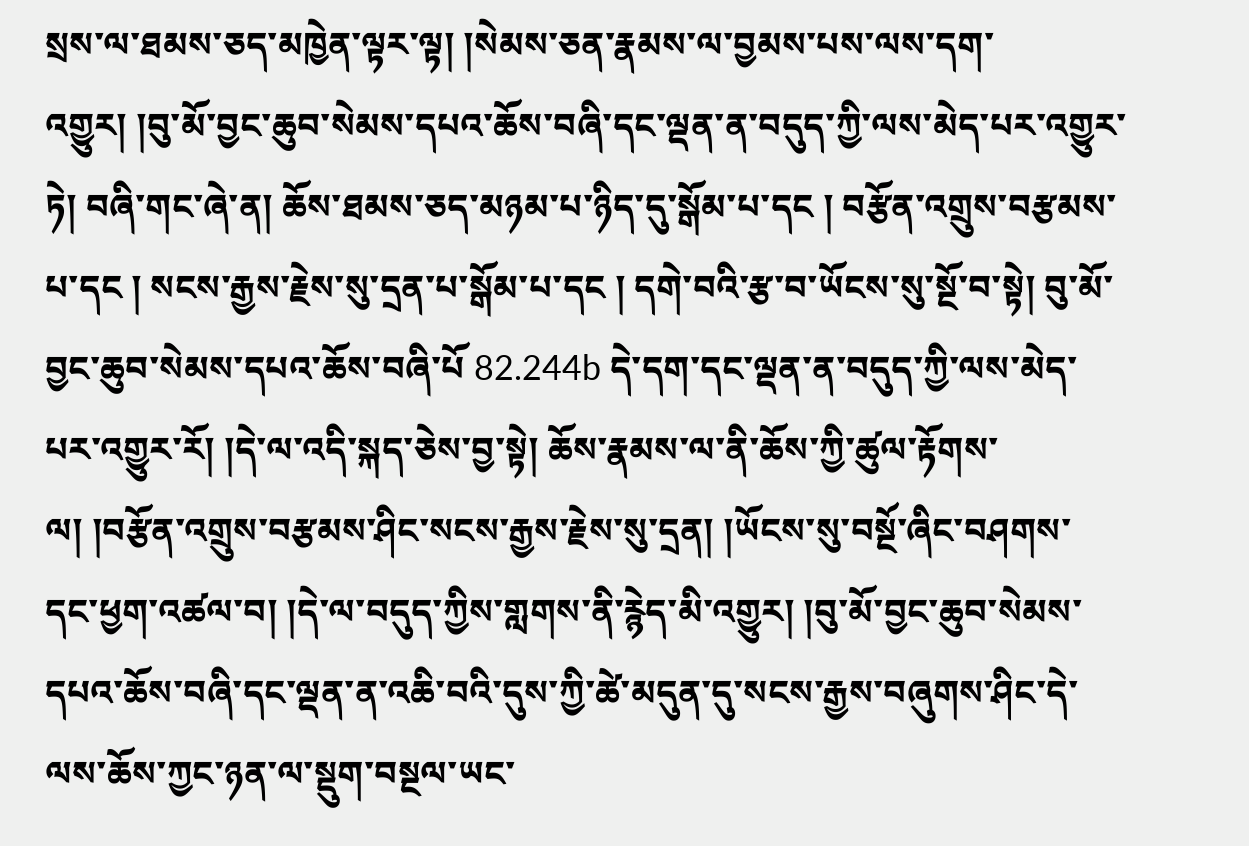སྲས་ལ་ཐམས་ཅད་མཁྱེན་ལྟར་ལྟ། །སེམས་ཅན་རྣམས་ལ་བྱམས་པས་ལས་དག་འགྱུར། །བུ་མོ་བྱང་ཆུབ་སེམས་དཔའ་ཆོས་བཞི་དང་ལྡན་ན་བདུད་ཀྱི་ལས་མེད་པར་འགྱུར་ཏེ། བཞི་གང་ཞེ་ན། ཆོས་ཐམས་ཅད་མཉམ་པ་ཉིད་དུ་སྒོམ་པ་དང ། བརྩོན་འགྲུས་བརྩམས་པ་དང ། སངས་རྒྱས་རྗེས་སུ་དྲན་པ་སྒོམ་པ་དང ། དགེ་བའི་རྩ་བ་ཡོངས་སུ་སྔོ་བ་སྟེ། བུ་མོ་བྱང་ཆུབ་སེམས་དཔའ་ཆོས་བཞི་པོ 82.244b དེ་དག་དང་ལྡན་ན་བདུད་ཀྱི་ལས་མེད་པར་འགྱུར་རོ། །དེ་ལ་འདི་སྐད་ཅེས་བྱ་སྟེ། ཆོས་རྣམས་ལ་ནི་ཆོས་ཀྱི་ཚུལ་རྟོགས་ལ། །བརྩོན་འགྲུས་བརྩམས་ཤིང་སངས་རྒྱས་རྗེས་སུ་དྲན། །ཡོངས་སུ་བསྔོ་ཞིང་བཤགས་དང་ཕྱག་འཚལ་བ། །དེ་ལ་བདུད་ཀྱིས་གླགས་ནི་རྙེད་མི་འགྱུར། །བུ་མོ་བྱང་ཆུབ་སེམས་དཔའ་ཆོས་བཞི་དང་ལྡན་ན་འཆི་བའི་དུས་ཀྱི་ཚེ་མདུན་དུ་སངས་རྒྱས་བཞུགས་ཤིང་དེ་ལས་ཆོས་ཀྱང་ཉན་ལ་སྡུག་བསྔལ་ཡང་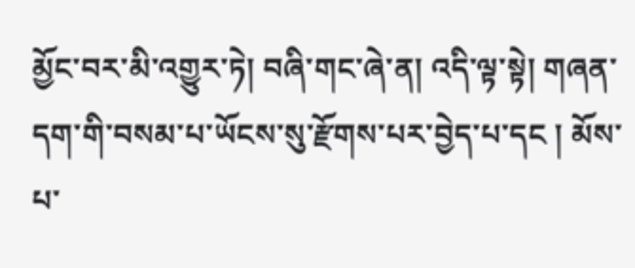མྱོང་བར་མི་འགྱུར་ཏེ། བཞི་གང་ཞེ་ན། འདི་ལྟ་སྟེ། གཞན་དག་གི་བསམ་པ་ཡོངས་སུ་རྫོགས་པར་བྱེད་པ་དང ། མོས་པ་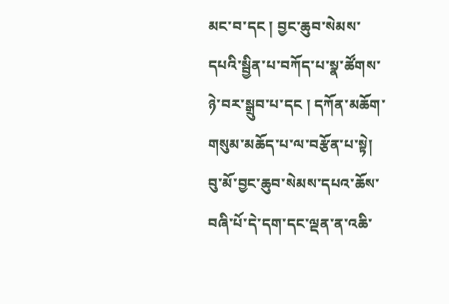མང་བ་དང ། བྱང་ཆུབ་སེམས་དཔའི་སྦྱིན་པ་བཀོད་པ་སྣ་ཚོགས་ཉེ་བར་སྒྲུབ་པ་དང ། དཀོན་མཆོག་གསུམ་མཆོད་པ་ལ་བརྩོན་པ་སྟེ། བུ་མོ་བྱང་ཆུབ་སེམས་དཔའ་ཆོས་བཞི་པོ་དེ་དག་དང་ལྡན་ན་འཆི་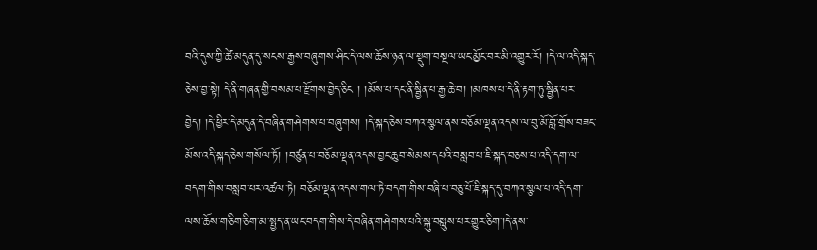བའི་དུས་ཀྱི་ཚེ་མདུན་དུ་སངས་རྒྱས་བཞུགས་ཤིང་དེ་ལས་ཆོས་ཉན་ལ་སྡུག་བསྔལ་ཡང་མྱོང་བར་མི་འགྱུར་རོ། །དེ་ལ་འདི་སྐད་ཅེས་བྱ་སྟེ། དེ་ནི་གཞན་གྱི་བསམ་པ་རྫོགས་བྱེད་ཅིང ། །མོས་པ་དང་ནི་སྦྱིན་པ་རྒྱ་ཆེ་བ། །མཁས་པ་དེ་ནི་རྟག་ཏུ་སྦྱིན་པར་བྱེད། །དེ་ཕྱིར་དེ་མདུན་དེ་བཞིན་གཤེགས་པ་བཞུགས། །དེ་སྐད་ཅེས་བཀའ་སྩལ་ནས་བཅོམ་ལྡན་འདས་ལ་བུ་མོ་བློ་གྲོས་བཟང་མོས་འདི་སྐད་ཅེས་གསོལ་ཏོ། །བཙུན་པ་བཅོམ་ལྡན་འདས་བྱང་ཆུབ་སེམས་དཔའི་བསླབ་པ་ཇི་སྐད་བཅས་པ་འདི་དག་ལ་བདག་གིས་བསླབ་པར་འཚལ་ཏེ། བཅོམ་ལྡན་འདས་གལ་ཏེ་བདག་གིས་བཞི་པ་བཅུ་པོ་ཇི་སྐད་དུ་བཀའ་སྩལ་པ་འདི་དག་ལས་ཆོས་གཅིག་ཅིག་མ་སྤྱད་ན་ཡང་བདག་གིས་དེ་བཞིན་གཤེགས་པའི་སྐུ་བསླུས་པར་གྱུར་ཅིག་།དེ་ནས་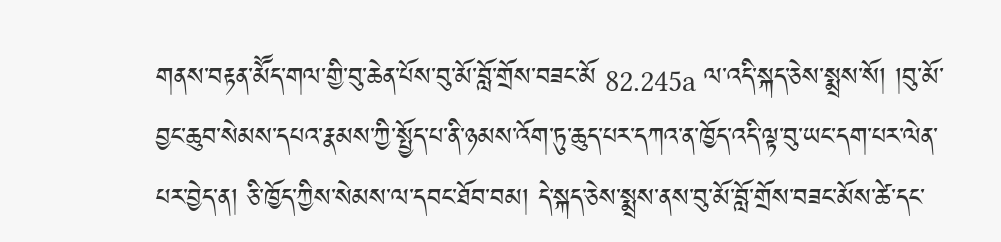གནས་བརྟན་མཽད་གལ་གྱི་བུ་ཆེན་པོས་བུ་མོ་བློ་གྲོས་བཟང་མོ 82.245a ལ་འདི་སྐད་ཅེས་སྨྲས་སོ། །བུ་མོ་བྱང་ཆུབ་སེམས་དཔའ་རྣམས་ཀྱི་སྤྱོད་པ་ནི་ཉམས་འོག་ཏུ་ཆུད་པར་དཀའ་ན་ཁྱོད་འདི་ལྟ་བུ་ཡང་དག་པར་ལེན་པར་བྱེད་ན། ཅི་ཁྱོད་ཀྱིས་སེམས་ལ་དབང་ཐོབ་བམ། དེ་སྐད་ཅེས་སྨྲས་ནས་བུ་མོ་བློ་གྲོས་བཟང་མོས་ཚེ་དང་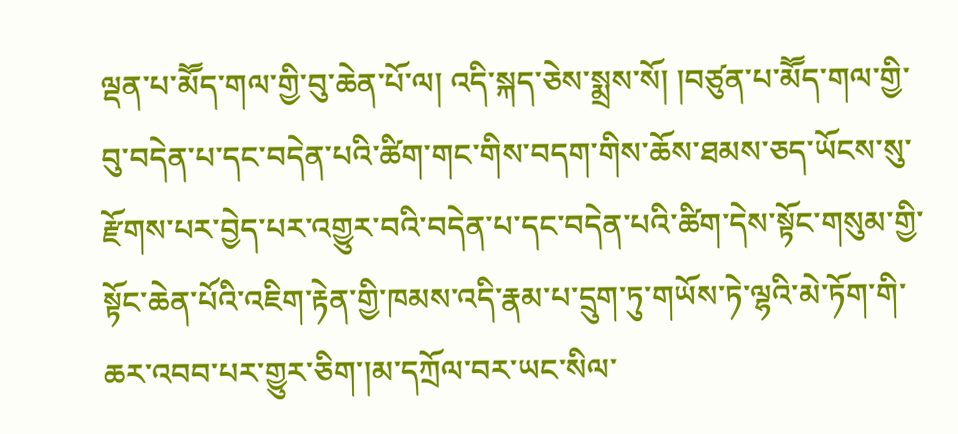ལྡན་པ་མཽད་གལ་གྱི་བུ་ཆེན་པོ་ལ། འདི་སྐད་ཅེས་སྨྲས་སོ། །བཙུན་པ་མཽད་གལ་གྱི་བུ་བདེན་པ་དང་བདེན་པའི་ཚིག་གང་གིས་བདག་གིས་ཆོས་ཐམས་ཅད་ཡོངས་སུ་རྫོགས་པར་བྱེད་པར་འགྱུར་བའི་བདེན་པ་དང་བདེན་པའི་ཚིག་དེས་སྟོང་གསུམ་གྱི་སྟོང་ཆེན་པོའི་འཇིག་རྟེན་གྱི་ཁམས་འདི་རྣམ་པ་དྲུག་ཏུ་གཡོས་ཏེ་ལྷའི་མེ་ཏོག་གི་ཆར་འབབ་པར་གྱུར་ཅིག་།མ་དཀྲོལ་བར་ཡང་སིལ་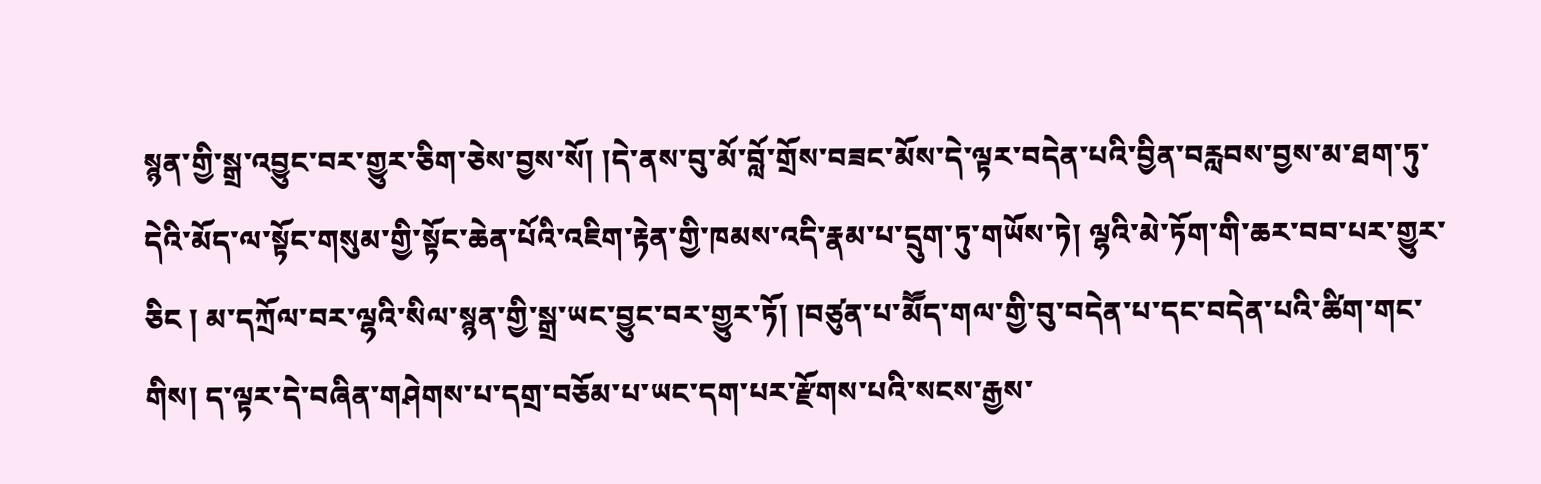སྙན་གྱི་སྒྲ་འབྱུང་བར་གྱུར་ཅིག་ཅེས་བྱས་སོ། །དེ་ནས་བུ་མོ་བློ་གྲོས་བཟང་མོས་དེ་ལྟར་བདེན་པའི་བྱིན་བརླབས་བྱས་མ་ཐག་ཏུ་དེའི་མོད་ལ་སྟོང་གསུམ་གྱི་སྟོང་ཆེན་པོའི་འཇིག་རྟེན་གྱི་ཁམས་འདི་རྣམ་པ་དྲུག་ཏུ་གཡོས་ཏེ། ལྷའི་མེ་ཏོག་གི་ཆར་བབ་པར་གྱུར་ཅིང ། མ་དཀྲོལ་བར་ལྷའི་སིལ་སྙན་གྱི་སྒྲ་ཡང་བྱུང་བར་གྱུར་ཏོ། །བཙུན་པ་མཽད་གལ་གྱི་བུ་བདེན་པ་དང་བདེན་པའི་ཚིག་གང་གིས། ད་ལྟར་དེ་བཞིན་གཤེགས་པ་དགྲ་བཅོམ་པ་ཡང་དག་པར་རྫོགས་པའི་སངས་རྒྱས་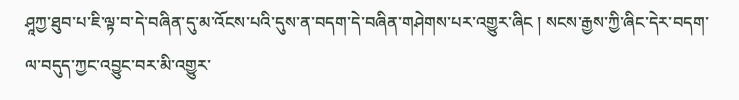ཤཱཀྱ་ཐུབ་པ་ཇི་ལྟ་བ་དེ་བཞིན་དུ་མ་འོངས་པའི་དུས་ན་བདག་དེ་བཞིན་གཤེགས་པར་འགྱུར་ཞིང ། སངས་རྒྱས་ཀྱི་ཞིང་དེར་བདག་ལ་བདུད་ཀྱང་འབྱུང་བར་མི་འགྱུར་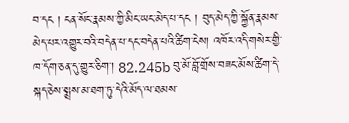བ་དང ། ངན་སོང་རྣམས་ཀྱི་མིང་ཡང་མེད་པ་དང ། བུད་མེད་ཀྱི་སྐྱོན་རྣམས་མེད་པར་འགྱུར་བའི་བདེན་པ་དང་བདེན་པའི་ཚིག་ངེས། འཁོར་འདི་གསེར་གྱི་ཁ་དོག་ཅན་དུ་གྱུར་ཅིག་། 82.245b བུ་མོ་བློ་གྲོས་བཟང་མོས་ཚིག་དེ་སྐད་ཅེས་སྨྲས་མ་ཐག་ཏུ་དེའི་མོད་ལ་ཐམས་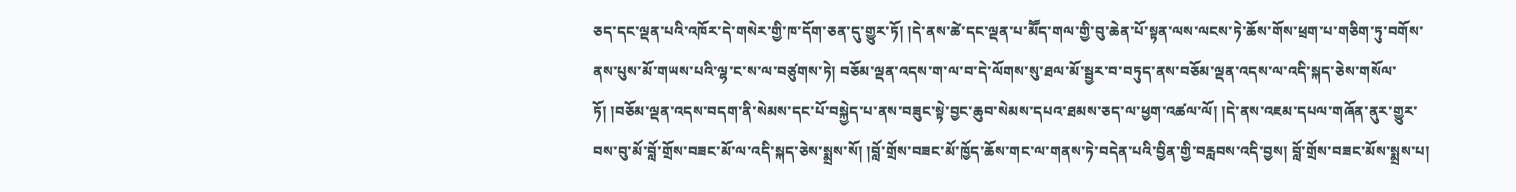ཅད་དང་ལྡན་པའི་འཁོར་དེ་གསེར་གྱི་ཁ་དོག་ཅན་དུ་གྱུར་ཏོ། །དེ་ནས་ཚེ་དང་ལྡན་པ་མཽད་གལ་གྱི་བུ་ཆེན་པོ་སྟན་ལས་ལངས་ཏེ་ཆོས་གོས་ཕྲག་པ་གཅིག་ཏུ་བགོས་ནས་པུས་མོ་གཡས་པའི་ལྷ་ང་ས་ལ་བཙུགས་ཏེ། བཅོམ་ལྡན་འདས་ག་ལ་བ་དེ་ལོགས་སུ་ཐལ་མོ་སྦྱར་བ་བཏུད་ནས་བཅོམ་ལྡན་འདས་ལ་འདི་སྐད་ཅེས་གསོལ་ཏོ། །བཅོམ་ལྡན་འདས་བདག་ནི་སེམས་དང་པོ་བསྐྱེད་པ་ནས་བཟུང་སྟེ་བྱང་ཆུབ་སེམས་དཔའ་ཐམས་ཅད་ལ་ཕྱག་འཚལ་ལོ། །དེ་ནས་འཇམ་དཔལ་གཞོན་ནུར་གྱུར་བས་བུ་མོ་བློ་གྲོས་བཟང་མོ་ལ་འདི་སྐད་ཅེས་སྨྲས་སོ། །བློ་གྲོས་བཟང་མོ་ཁྱོད་ཆོས་གང་ལ་གནས་ཏེ་བདེན་པའི་བྱིན་གྱི་བརླབས་འདི་བྱས། བློ་གྲོས་བཟང་མོས་སྨྲས་པ།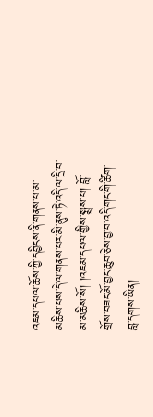འཇམ་དཔལ་ཆོས་ཀྱི་དབྱིངས་ནི་གནས་པ་མ་མཆིས་པས་དེ་ལ་གནས་པར་མི་ནུས་ཏེ་འདི་ལ་དྲི་བ་མ་མཆིས་སོ། །འཇམ་དཔལ་གྱིས་སྨྲས་པ། བློ་གྲོས་བཟང་མོ་བྱང་ཆུབ་ཅེས་བྱ་བ་འདི་གང་གི་ཚིག་བླ་དགས་ཡིན།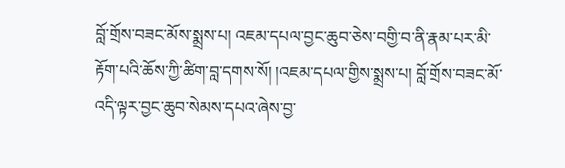བློ་གྲོས་བཟང་མོས་སྨྲས་པ། འཇམ་དཔལ་བྱང་ཆུབ་ཅེས་བགྱི་བ་ནི་རྣམ་པར་མི་རྟོག་པའི་ཆོས་ཀྱི་ཚིག་བླ་དགས་སོ། །འཇམ་དཔལ་གྱིས་སྨྲས་པ། བློ་གྲོས་བཟང་མོ་འདི་ལྟར་བྱང་ཆུབ་སེམས་དཔའ་ཞེས་བྱ་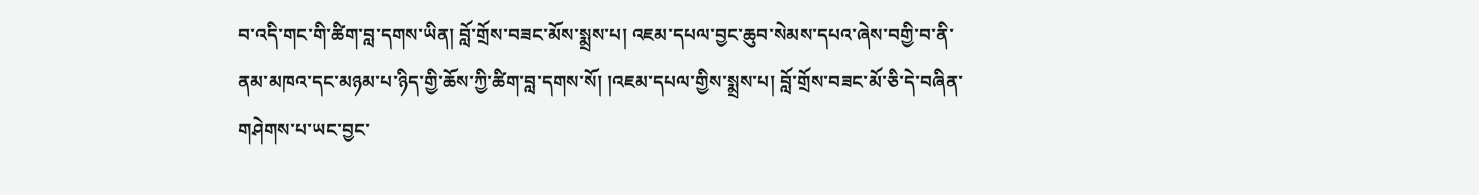བ་འདི་གང་གི་ཚིག་བླ་དགས་ཡིན། བློ་གྲོས་བཟང་མོས་སྨྲས་པ། འཇམ་དཔལ་བྱང་ཆུབ་སེམས་དཔའ་ཞེས་བགྱི་བ་ནི་ནམ་མཁའ་དང་མཉམ་པ་ཉིད་གྱི་ཆོས་ཀྱི་ཚིག་བླ་དགས་སོ། །འཇམ་དཔལ་གྱིས་སྨྲས་པ། བློ་གྲོས་བཟང་མོ་ཅི་དེ་བཞིན་གཤེགས་པ་ཡང་བྱང་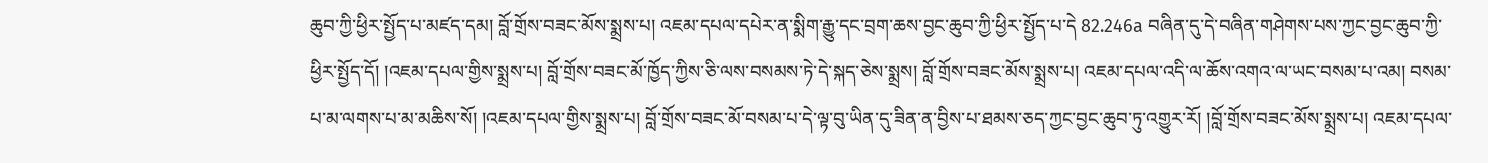ཆུབ་ཀྱི་ཕྱིར་སྤྱོད་པ་མཛད་དམ། བློ་གྲོས་བཟང་མོས་སྨྲས་པ། འཇམ་དཔལ་དཔེར་ན་སྨིག་རྒྱུ་དང་བྲག་ཆས་བྱང་ཆུབ་ཀྱི་ཕྱིར་སྤྱོད་པ་དེ 82.246a བཞིན་དུ་དེ་བཞིན་གཤེགས་པས་ཀྱང་བྱང་ཆུབ་ཀྱི་ཕྱིར་སྤྱོད་དོ། །འཇམ་དཔལ་གྱིས་སྨྲས་པ། བློ་གྲོས་བཟང་མོ་ཁྱོད་ཀྱིས་ཅི་ལས་བསམས་ཏེ་དེ་སྐད་ཅེས་སྨྲས། བློ་གྲོས་བཟང་མོས་སྨྲས་པ། འཇམ་དཔལ་འདི་ལ་ཆོས་འགའ་ལ་ཡང་བསམ་པ་འམ། བསམ་པ་མ་ལགས་པ་མ་མཆིས་སོ། །འཇམ་དཔལ་གྱིས་སྨྲས་པ། བློ་གྲོས་བཟང་མོ་བསམ་པ་དེ་ལྟ་བུ་ཡིན་དུ་ཟིན་ན་བྱིས་པ་ཐམས་ཅད་ཀྱང་བྱང་ཆུབ་ཏུ་འགྱུར་རོ། །བློ་གྲོས་བཟང་མོས་སྨྲས་པ། འཇམ་དཔལ་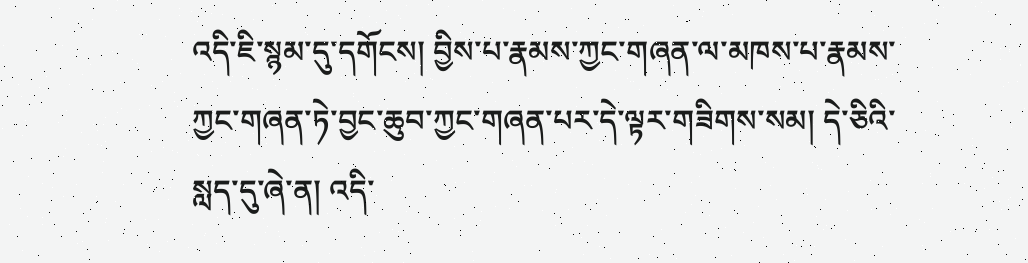འདི་ཇི་སྙམ་དུ་དགོངས། བྱིས་པ་རྣམས་ཀྱང་གཞན་ལ་མཁས་པ་རྣམས་ཀྱང་གཞན་ཏེ་བྱང་ཆུབ་ཀྱང་གཞན་པར་དེ་ལྟར་གཟིགས་སམ། དེ་ཅིའི་སླད་དུ་ཞེ་ན། འདི་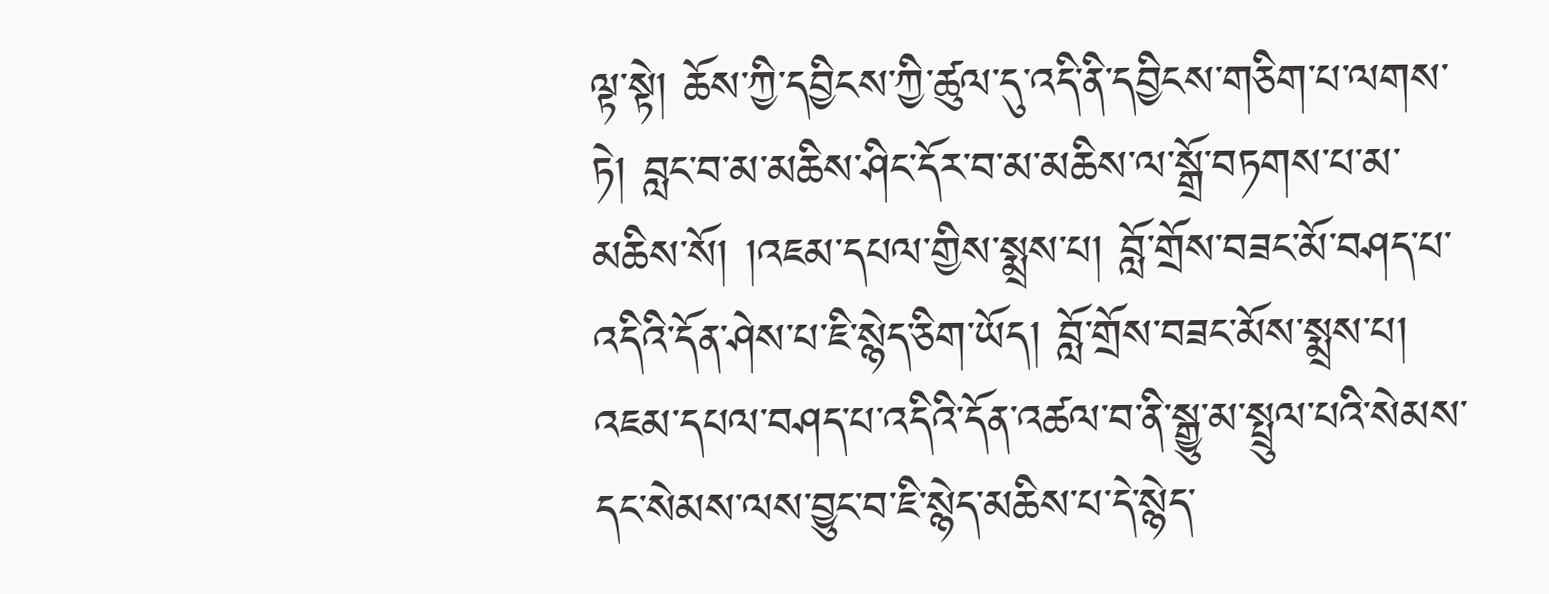ལྟ་སྟེ། ཆོས་ཀྱི་དབྱིངས་ཀྱི་ཚུལ་དུ་འདི་ནི་དབྱིངས་གཅིག་པ་ལགས་ཏེ། བླང་བ་མ་མཆིས་ཤིང་དོར་བ་མ་མཆིས་ལ་སྒྲོ་བཏགས་པ་མ་མཆིས་སོ། །འཇམ་དཔལ་གྱིས་སྨྲས་པ། བློ་གྲོས་བཟང་མོ་བཤད་པ་འདིའི་དོན་ཤེས་པ་ཇི་སྙེད་ཅིག་ཡོད། བློ་གྲོས་བཟང་མོས་སྨྲས་པ། འཇམ་དཔལ་བཤད་པ་འདིའི་དོན་འཚལ་བ་ནི་སྒྱུ་མ་སྤྲུལ་པའི་སེམས་དང་སེམས་ལས་བྱུང་བ་ཇི་སྙེད་མཆིས་པ་དེ་སྙེད་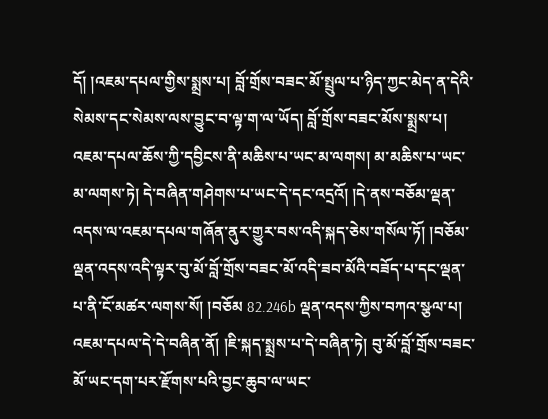དོ། །འཇམ་དཔལ་གྱིས་སྨྲས་པ། བློ་གྲོས་བཟང་མོ་སྤྲུལ་པ་ཉིད་ཀྱང་མེད་ན་དེའི་སེམས་དང་སེམས་ལས་བྱུང་བ་ལྟ་ག་ལ་ཡོད། བློ་གྲོས་བཟང་མོས་སྨྲས་པ། འཇམ་དཔལ་ཆོས་ཀྱི་དབྱིངས་ནི་མཆིས་པ་ཡང་མ་ལགས། མ་མཆིས་པ་ཡང་མ་ལགས་ཏེ། དེ་བཞིན་གཤེགས་པ་ཡང་དེ་དང་འདྲའོ། །དེ་ནས་བཅོམ་ལྡན་འདས་ལ་འཇམ་དཔལ་གཞོན་ནུར་གྱུར་བས་འདི་སྐད་ཅེས་གསོལ་ཏོ། །བཅོམ་ལྡན་འདས་འདི་ལྟར་བུ་མོ་བློ་གྲོས་བཟང་མོ་འདི་ཟབ་མོའི་བཟོད་པ་དང་ལྡན་པ་ནི་ངོ་མཚར་ལགས་སོ། །བཅོམ 82.246b ལྡན་འདས་ཀྱིས་བཀའ་སྩལ་པ། འཇམ་དཔལ་དེ་དེ་བཞིན་ནོ། །ཇི་སྐད་སྨྲས་པ་དེ་བཞིན་ཏེ། བུ་མོ་བློ་གྲོས་བཟང་མོ་ཡང་དག་པར་རྫོགས་པའི་བྱང་ཆུབ་ལ་ཡང་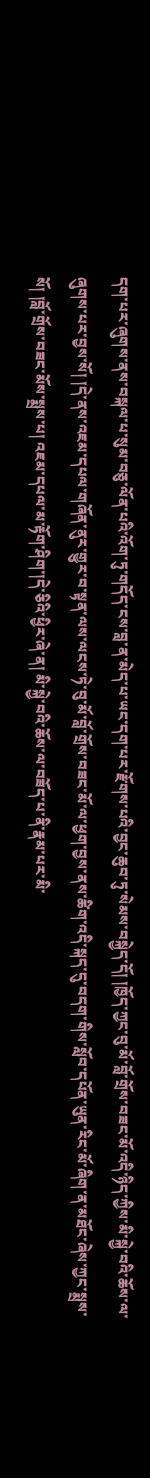དག་པར་ཞུགས་ནས་བསྐལ་པ་སུམ་བཅུ་ལོན་པའི་འོག་ཏུ་གདོད་ངས་བླ་ན་མེད་པ་ཡང་དག་པར་རྫོགས་པའི་བྱང་ཆུབ་ཏུ་སེམས་བསྐྱེད་དོ། །ཁྱོད་ཀྱང་བུ་མོ་བློ་གྲོས་བཟང་མོ་འདི་ཉིད་ཀྱིས་མི་སྐྱེ་བའི་ཆོས་ལ་ཞུགས་པར་བྱས་སོ། །དེ་ནས་འཇམ་དཔལ་གཞོན་ནུར་གྱུར་བ་སྟན་ལས་ལངས་ཏེ་བུ་མོ་བློ་གྲོས་བཟང་མོ་ལ་ཕྱག་བྱས་ནས་ཚིག་འདི་སྐད་དུ་བདག་གིས་སློབ་དཔོན་ཡུན་རིང་མོ་ཞིག་ན་མཐོང་ཞེས་ཀྱང་སྨྲས་སོ། །བློ་གྲོས་བཟང་མོས་སྨྲས་པ། འཇམ་དཔལ་མ་རྟོག་ཤིག་།དེ་ཅིའི་ཕྱིར་ཞེ་ན། མི་སྐྱེ་བའི་ཆོས་ལ་བཟོད་པ་ནི་རྣམ་པར་མི་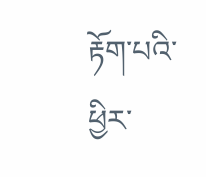རྟོག་པའི་ཕྱིར་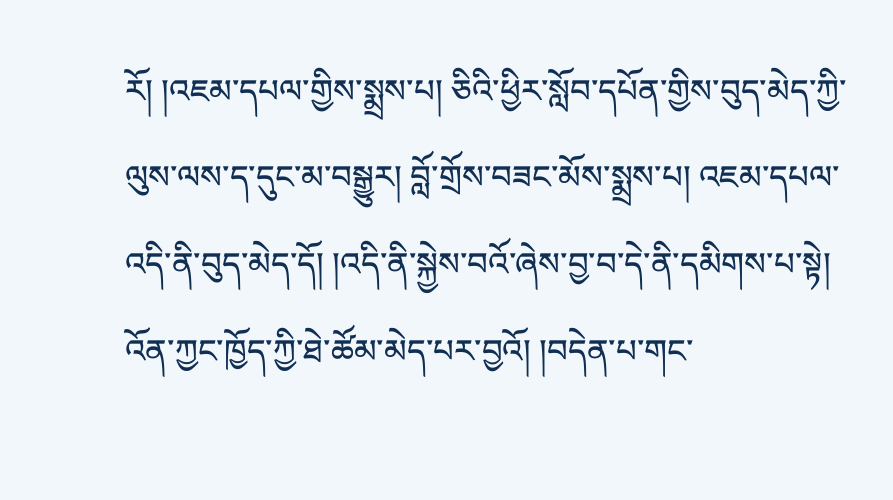རོ། །འཇམ་དཔལ་གྱིས་སྨྲས་པ། ཅིའི་ཕྱིར་སློབ་དཔོན་གྱིས་བུད་མེད་ཀྱི་ལུས་ལས་ད་དུང་མ་བསྒྱུར། བློ་གྲོས་བཟང་མོས་སྨྲས་པ། འཇམ་དཔལ་འདི་ནི་བུད་མེད་དོ། །འདི་ནི་སྐྱེས་བའོ་ཞེས་བྱ་བ་དེ་ནི་དམིགས་པ་སྟེ། འོན་ཀྱང་ཁྱོད་ཀྱི་ཐེ་ཚོམ་མེད་པར་བྱའོ། །བདེན་པ་གང་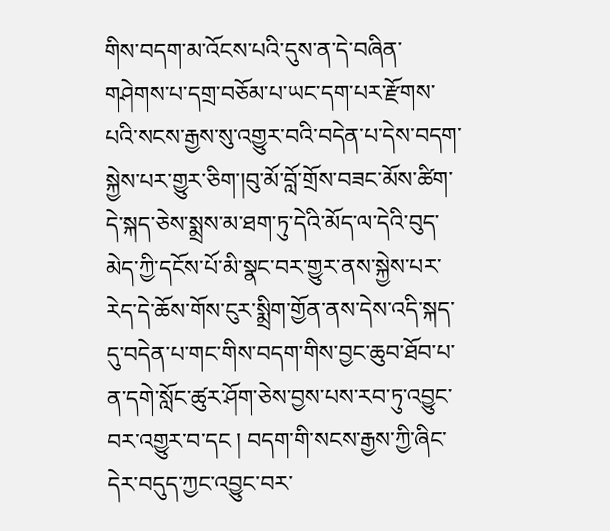གིས་བདག་མ་འོངས་པའི་དུས་ན་དེ་བཞིན་གཤེགས་པ་དགྲ་བཅོམ་པ་ཡང་དག་པར་རྫོགས་པའི་སངས་རྒྱས་སུ་འགྱུར་བའི་བདེན་པ་དེས་བདག་སྐྱེས་པར་གྱུར་ཅིག་།བུ་མོ་བློ་གྲོས་བཟང་མོས་ཚིག་དེ་སྐད་ཅེས་སྨྲས་མ་ཐག་ཏུ་དེའི་མོད་ལ་དེའི་བུད་མེད་ཀྱི་དངོས་པོ་མི་སྣང་བར་གྱུར་ནས་སྐྱེས་པར་རེད་དེ་ཆོས་གོས་ངུར་སྨྲིག་གྱོན་ནས་དེས་འདི་སྐད་དུ་བདེན་པ་གང་གིས་བདག་གིས་བྱང་ཆུབ་ཐོབ་པ་ན་དགེ་སློང་ཚུར་ཤོག་ཅེས་བྱས་པས་རབ་ཏུ་འབྱུང་བར་འགྱུར་བ་དང ། བདག་གི་སངས་རྒྱས་ཀྱི་ཞིང་དེར་བདུད་ཀྱང་འབྱུང་བར་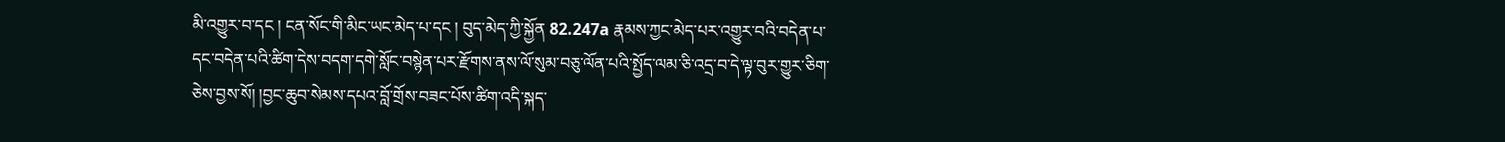མི་འགྱུར་བ་དང ། ངན་སོང་གི་མིང་ཡང་མེད་པ་དང ། བུད་མེད་ཀྱི་སྐྱོན 82.247a རྣམས་ཀྱང་མེད་པར་འགྱུར་བའི་བདེན་པ་དང་བདེན་པའི་ཚིག་དེས་བདག་དགེ་སློང་བསྙེན་པར་རྫོགས་ནས་ལོ་སུམ་བཅུ་ལོན་པའི་སྤྱོད་ལམ་ཅི་འདྲ་བ་དེ་ལྟ་བུར་གྱུར་ཅིག་ཅེས་བྱས་སོ། །བྱང་ཆུབ་སེམས་དཔའ་བློ་གྲོས་བཟང་པོས་ཚིག་འདི་སྐད་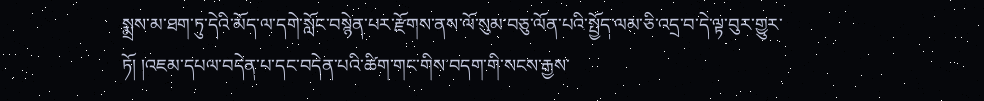སྨྲས་མ་ཐག་ཏུ་དེའི་མོད་ལ་དགེ་སློང་བསྙེན་པར་རྫོགས་ནས་ལོ་སུམ་བཅུ་ལོན་པའི་སྤྱོད་ལམ་ཅི་འདྲ་བ་དེ་ལྟ་བུར་གྱུར་ཏོ། །འཇམ་དཔལ་བདེན་པ་དང་བདེན་པའི་ཚིག་གང་གིས་བདག་གི་སངས་རྒྱས་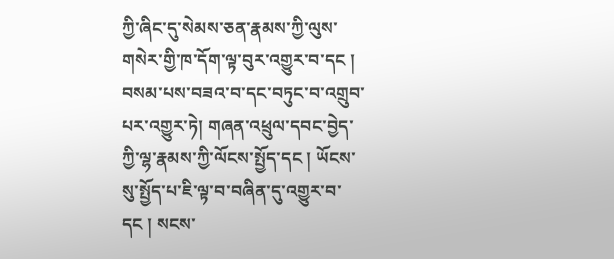ཀྱི་ཞིང་དུ་སེམས་ཅན་རྣམས་ཀྱི་ལུས་གསེར་གྱི་ཁ་དོག་ལྟ་བུར་འགྱུར་བ་དང ། བསམ་པས་བཟའ་བ་དང་བཏུང་བ་འགྲུབ་པར་འགྱུར་ཏེ། གཞན་འཕྲུལ་དབང་བྱེད་ཀྱི་ལྷ་རྣམས་ཀྱི་ལོངས་སྤྱོད་དང ། ཡོངས་སུ་སྤྱོད་པ་ཇི་ལྟ་བ་བཞིན་དུ་འགྱུར་བ་དང ། སངས་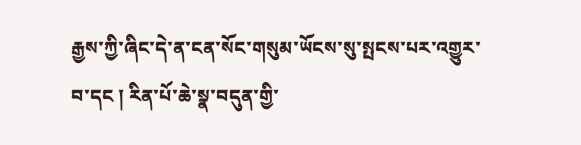རྒྱས་ཀྱི་ཞིང་དེ་ན་ངན་སོང་གསུམ་ཡོངས་སུ་སྤངས་པར་འགྱུར་བ་དང ། རིན་པོ་ཆེ་སྣ་བདུན་གྱི་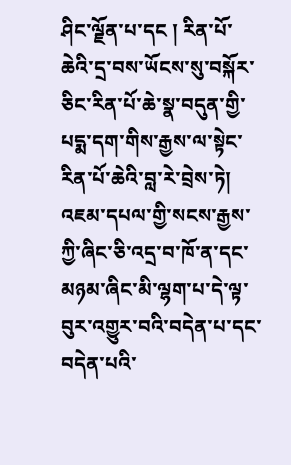ཤིང་ལྗོན་པ་དང ། རིན་པོ་ཆེའི་དྲ་བས་ཡོངས་སུ་བསྐོར་ཅིང་རིན་པོ་ཆེ་སྣ་བདུན་གྱི་པདྨ་དག་གིས་རྒྱས་ལ་སྟེང་རིན་པོ་ཆེའི་བླ་རེ་བྲེས་ཏེ། འཇམ་དཔལ་གྱི་སངས་རྒྱས་ཀྱི་ཞིང་ཅི་འདྲ་བ་ཁོ་ན་དང་མཉམ་ཞིང་མི་ལྷག་པ་དེ་ལྟ་བུར་འགྱུར་བའི་བདེན་པ་དང་བདེན་པའི་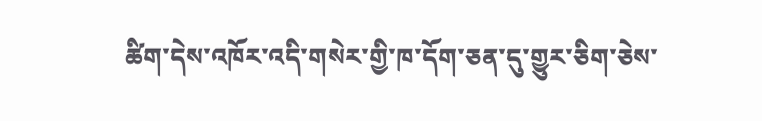ཚིག་དེས་འཁོར་འདི་གསེར་གྱི་ཁ་དོག་ཅན་དུ་གྱུར་ཅིག་ཅེས་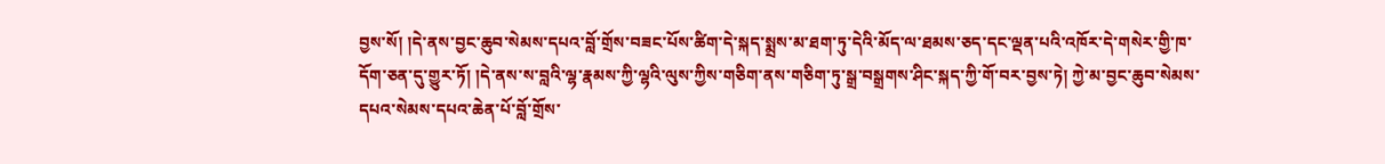བྱས་སོ། །དེ་ནས་བྱང་ཆུབ་སེམས་དཔའ་བློ་གྲོས་བཟང་པོས་ཚིག་དེ་སྐད་སྨྲས་མ་ཐག་ཏུ་དེའི་མོད་ལ་ཐམས་ཅད་དང་ལྡན་པའི་འཁོར་དེ་གསེར་གྱི་ཁ་དོག་ཅན་དུ་གྱུར་ཏོ། །དེ་ནས་ས་བླའི་ལྷ་རྣམས་ཀྱི་ལྷའི་ལུས་ཀྱིས་གཅིག་ནས་གཅིག་ཏུ་སྒྲ་བསྒྲགས་ཤིང་སྐད་ཀྱི་གོ་བར་བྱས་ཏེ། ཀྱེ་མ་བྱང་ཆུབ་སེམས་དཔའ་སེམས་དཔའ་ཆེན་པོ་བློ་གྲོས་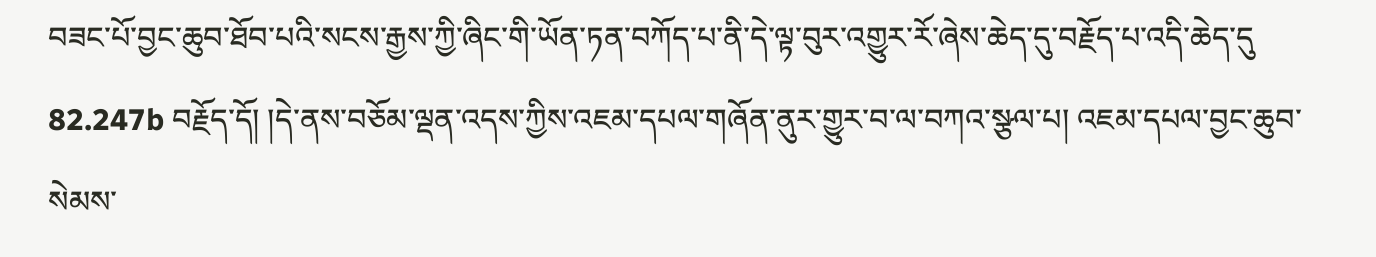བཟང་པོ་བྱང་ཆུབ་ཐོབ་པའི་སངས་རྒྱས་ཀྱི་ཞིང་གི་ཡོན་ཏན་བཀོད་པ་ནི་དེ་ལྟ་བུར་འགྱུར་རོ་ཞེས་ཆེད་དུ་བརྗོད་པ་འདི་ཆེད་དུ 82.247b བརྗོད་དོ། །དེ་ནས་བཅོམ་ལྡན་འདས་ཀྱིས་འཇམ་དཔལ་གཞོན་ནུར་གྱུར་བ་ལ་བཀའ་སྩལ་པ། འཇམ་དཔལ་བྱང་ཆུབ་སེམས་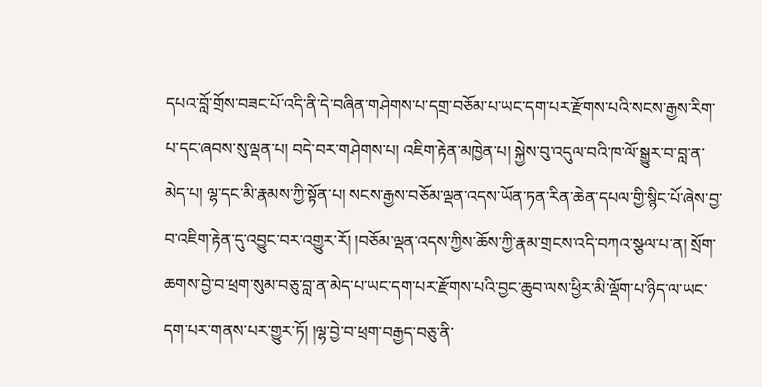དཔའ་བློ་གྲོས་བཟང་པོ་འདི་ནི་དེ་བཞིན་གཤེགས་པ་དགྲ་བཅོམ་པ་ཡང་དག་པར་རྫོགས་པའི་སངས་རྒྱས་རིག་པ་དང་ཞབས་སུ་ལྡན་པ། བདེ་བར་གཤེགས་པ། འཇིག་རྟེན་མཁྱེན་པ། སྐྱེས་བུ་འདུལ་བའི་ཁ་ལོ་སྒྱུར་བ་བླ་ན་མེད་པ། ལྷ་དང་མི་རྣམས་ཀྱི་སྟོན་པ། སངས་རྒྱས་བཅོམ་ལྡན་འདས་ཡོན་ཏན་རིན་ཆེན་དཔལ་གྱི་སྙིང་པོ་ཞེས་བྱ་བ་འཇིག་རྟེན་དུ་འབྱུང་བར་འགྱུར་རོ། །བཅོམ་ལྡན་འདས་ཀྱིས་ཆོས་ཀྱི་རྣམ་གྲངས་འདི་བཀའ་སྩལ་པ་ན། སྲོག་ཆགས་བྱེ་བ་ཕྲག་སུམ་བཅུ་བླ་ན་མེད་པ་ཡང་དག་པར་རྫོགས་པའི་བྱང་ཆུབ་ལས་ཕྱིར་མི་ལྡོག་པ་ཉིད་ལ་ཡང་དག་པར་གནས་པར་གྱུར་ཏོ། །ལྷ་བྱེ་བ་ཕྲག་བརྒྱད་བཅུ་ནི་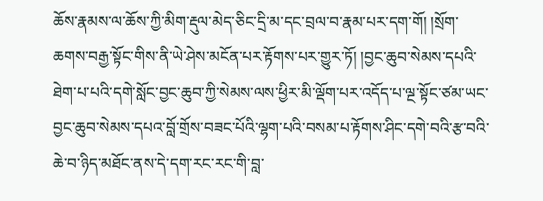ཆོས་རྣམས་ལ་ཆོས་ཀྱི་མིག་རྡུལ་མེད་ཅིང་དྲི་མ་དང་བྲལ་བ་རྣམ་པར་དག་གོ། །སྲོག་ཆགས་བརྒྱ་སྟོང་གིས་ནི་ཡེ་ཤེས་མངོན་པར་རྟོགས་པར་གྱུར་ཏོ། །བྱང་ཆུབ་སེམས་དཔའི་ཐེག་པ་པའི་དགེ་སློང་བྱང་ཆུབ་ཀྱི་སེམས་ལས་ཕྱིར་མི་ལྡོག་པར་འདོད་པ་ལྔ་སྟོང་ཙམ་ཡང་བྱང་ཆུབ་སེམས་དཔའ་བློ་གྲོས་བཟང་པོའི་ལྷག་པའི་བསམ་པ་རྟོགས་ཤིང་དགེ་བའི་རྩ་བའི་ཆེ་བ་ཉིད་མཐོང་ནས་དེ་དག་རང་རང་གི་བླ་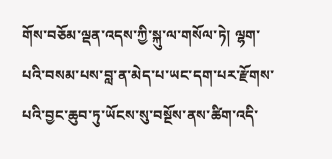གོས་བཅོམ་ལྡན་འདས་ཀྱི་སྐུ་ལ་གསོལ་ཏེ། ལྷག་པའི་བསམ་པས་བླ་ན་མེད་པ་ཡང་དག་པར་རྫོགས་པའི་བྱང་ཆུབ་ཏུ་ཡོངས་སུ་བསྔོས་ནས་ཚིག་འདི་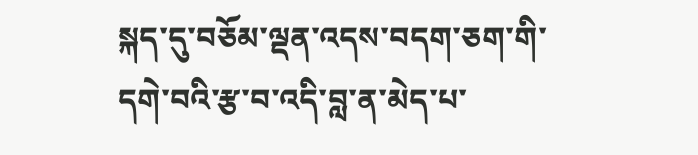སྐད་དུ་བཅོམ་ལྡན་འདས་བདག་ཅག་གི་དགེ་བའི་རྩ་བ་འདི་བླ་ན་མེད་པ་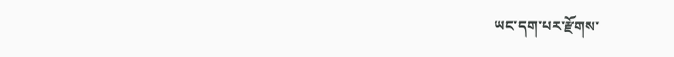ཡང་དག་པར་རྫོགས་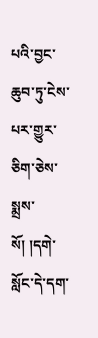པའི་བྱང་ཆུབ་ཏུ་ངེས་པར་གྱུར་ཅིག་ཅེས་སྨྲས་སོ། །དགེ་སློང་དེ་དག་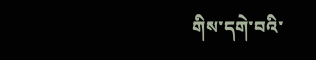གིས་དགེ་བའི་